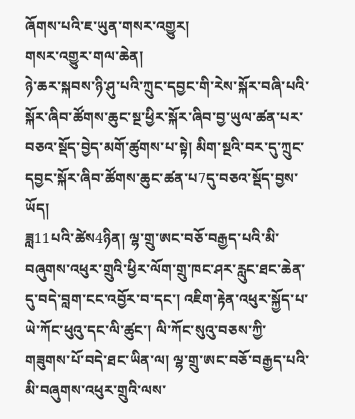ཞོགས་པའི་ཇ་ཡུན་གསར་འགྱུར།
གསར་འགྱུར་གལ་ཆེན།
ཉེ་ཆར་སྐབས་ཉི་ཤུ་པའི་ཀྲུང་དབྱང་གི་རེས་སྐོར་བཞི་པའི་སྐོར་ཞིབ་ཚོགས་ཆུང་སྔ་ཕྱིར་སྐོར་ཞིབ་བྱ་ཡུལ་ཚན་པར་བཅའ་སྡོད་བྱེད་མགོ་ཚུགས་པ་སྟེ། མིག་སྔའི་བར་དུ་ཀྲུང་དབྱང་སྐོར་ཞིབ་ཚོགས་ཆུང་ཚན་པ7དུ་བཅའ་སྡོད་བྱས་ཡོད།
ཟླ11པའི་ཚེས4ཉིན། ལྷ་གྲུ་ཨང་བཅོ་བརྒྱད་པའི་མི་བཞུགས་འཕུར་གྲུའི་ཕྱིར་ལོག་གྲུ་ཁང་ཤར་རླུང་ཐང་ཆེན་དུ་བདེ་བླག་ངང་འབྱོར་བ་དང་། འཇིག་རྟེན་འཕུར་སྐྱོད་པ་ཡེ་ཀོང་ཕུའུ་དང་ལི་ཚུང་། ལི་ཀོང་སུའུ་བཅས་ཀྱི་གཟུགས་པོ་བདེ་ཐང་ཡིན་ལ། ལྷ་གྲུ་ཨང་བཅོ་བརྒྱད་པའི་མི་བཞུགས་འཕུར་གྲུའི་ལས་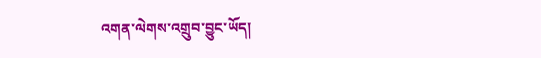འགན་ལེགས་འགྲུབ་བྱུང་ཡོད།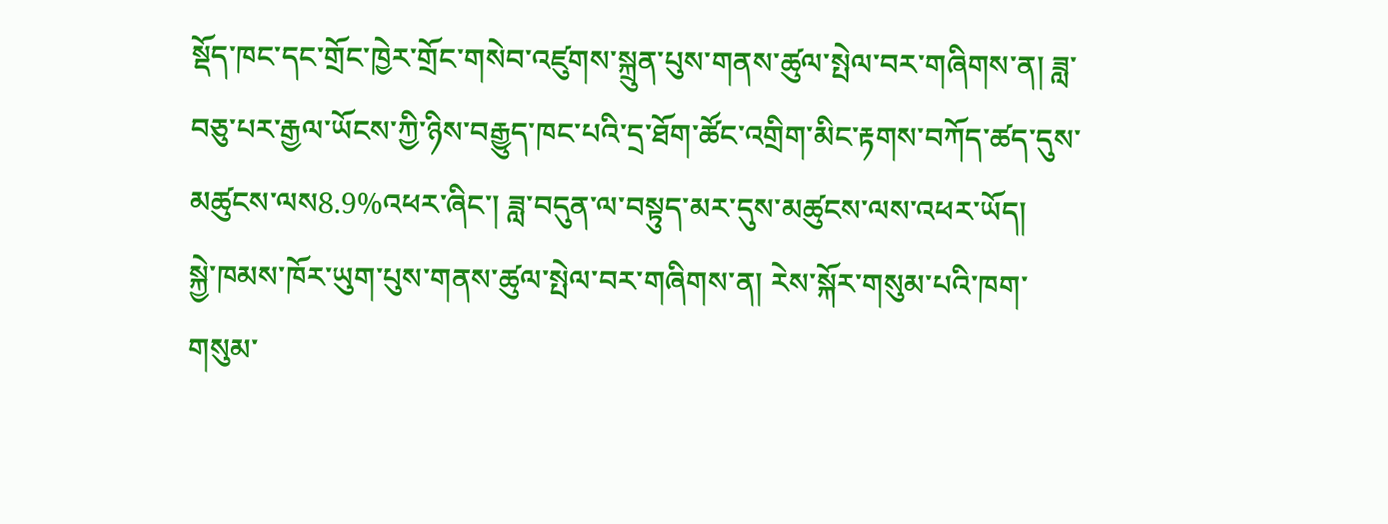སྡོད་ཁང་དང་གྲོང་ཁྱེར་གྲོང་གསེབ་འཛུགས་སྐྲུན་པུས་གནས་ཚུལ་སྤེལ་བར་གཞིགས་ན། ཟླ་བཅུ་པར་རྒྱལ་ཡོངས་ཀྱི་ཉིས་བརྒྱུད་ཁང་པའི་དྲ་ཐོག་ཚོང་འགྲིག་མིང་རྟགས་བཀོད་ཚད་དུས་མཚུངས་ལས8.9%འཕར་ཞིང་། ཟླ་བདུན་ལ་བསྟུད་མར་དུས་མཚུངས་ལས་འཕར་ཡོད།
སྐྱེ་ཁམས་ཁོར་ཡུག་པུས་གནས་ཚུལ་སྤེལ་བར་གཞིགས་ན། རེས་སྐོར་གསུམ་པའི་ཁག་གསུམ་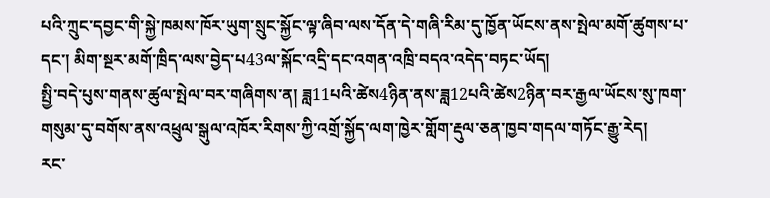པའི་ཀྲུང་དབྱང་གི་སྐྱེ་ཁམས་ཁོར་ཡུག་སྲུང་སྐྱོང་ལྟ་ཞིབ་ལས་དོན་དེ་གཞི་རིམ་དུ་ཁྱོན་ཡོངས་ནས་སྤེལ་མགོ་ཚུགས་པ་དང་། མིག་སྔར་མགོ་ཁྲིད་ལས་བྱེད་པ43ལ་སྐོང་འདྲི་དང་འགན་འཁྲི་བདའ་འདེད་བཏང་ཡོད།
སྤྱི་བདེ་པུས་གནས་ཚུལ་སྤེལ་བར་གཞིགས་ན། ཟླ11པའི་ཚེས4ཉིན་ནས་ཟླ12པའི་ཚེས2ཉིན་བར་རྒྱལ་ཡོངས་སུ་ཁག་གསུམ་དུ་བགོས་ནས་འཕྲུལ་སྒུལ་འཁོར་རིགས་ཀྱི་འགྲོ་སྐྱོད་ལག་ཁྱེར་གློག་རྡུལ་ཅན་ཁྱབ་གདལ་གཏོང་རྒྱུ་རེད།
རང་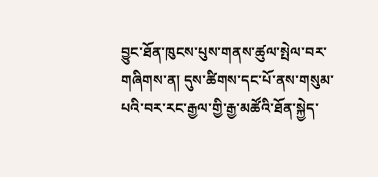བྱུང་ཐོན་ཁུངས་པུས་གནས་ཚུལ་སྤེལ་བར་གཞིགས་ན། དུས་ཚིགས་དང་པོ་ནས་གསུམ་པའི་བར་རང་རྒྱལ་གྱི་རྒྱ་མཚོའི་ཐོན་སྐྱེད་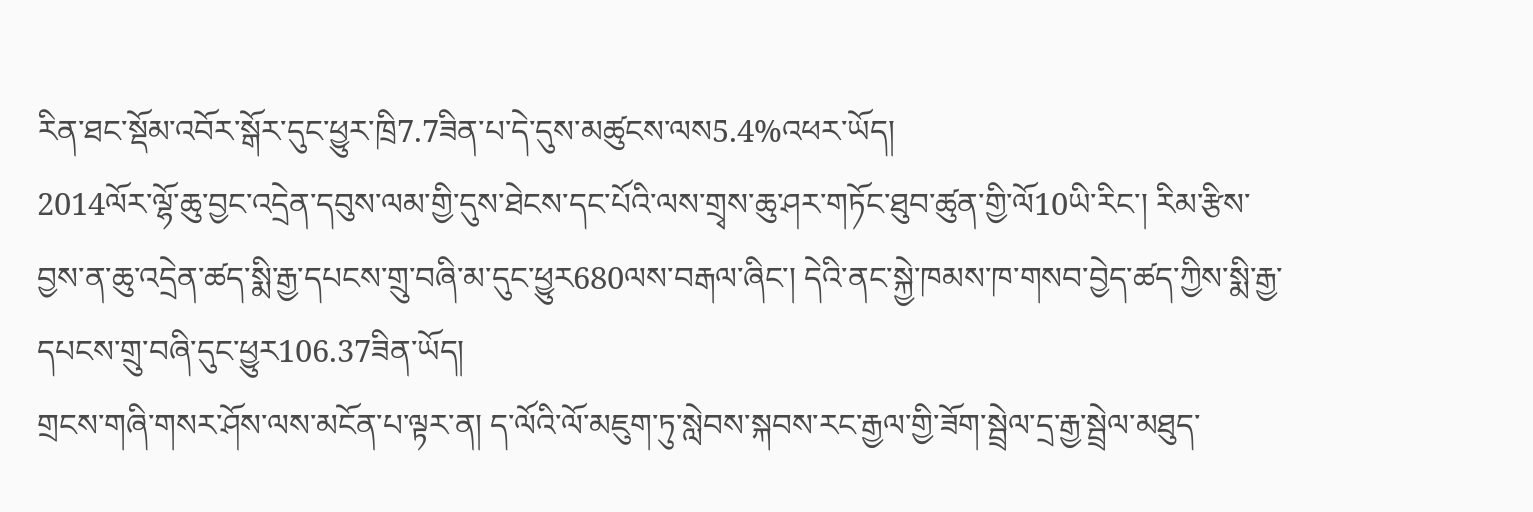རིན་ཐང་སྡོམ་འབོར་སྒོར་དུང་ཕྱུར་ཁྲི7.7ཟིན་པ་དེ་དུས་མཚུངས་ལས5.4%འཕར་ཡོད།
2014ལོར་ལྷོ་ཆུ་བྱང་འདྲེན་དབུས་ལམ་གྱི་དུས་ཐེངས་དང་པོའི་ལས་གྲྭས་ཆུ་ཤར་གཏོང་ཐུབ་ཚུན་གྱི་ལོ10ཡི་རིང་། རིམ་རྩིས་བྱས་ན་ཆུ་འདྲེན་ཚད་སྨི་རྒྱ་དཔངས་གྲུ་བཞི་མ་དུང་ཕྱུར680ལས་བརྒལ་ཞིང་། དེའི་ནང་སྐྱེ་ཁམས་ཁ་གསབ་བྱེད་ཚད་ཀྱིས་སྨི་རྒྱ་དཔངས་གྲུ་བཞི་དུང་ཕྱུར106.37ཟིན་ཡོད།
གྲངས་གཞི་གསར་ཤོས་ལས་མངོན་པ་ལྟར་ན། ད་ལོའི་ལོ་མཇུག་ཏུ་སླེབས་སྐབས་རང་རྒྱལ་གྱི་ཟོག་སྦྲེལ་དྲ་རྒྱ་སྦྲེལ་མཐུད་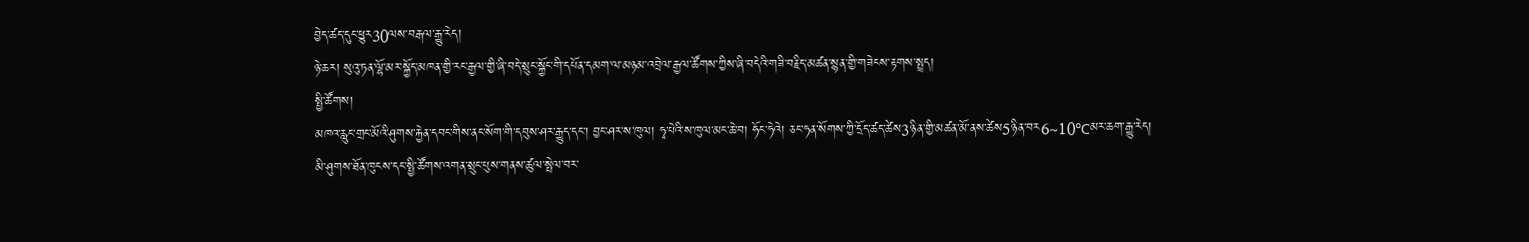བྱེད་ཚད་དུང་ཕྱུར30ལས་བརྒལ་རྒྱུ་རེད།
ཉེ་ཆར། སུའུ་ཏན་ལྷོ་མར་སྐྱོད་མཁན་གྱི་རང་རྒྱལ་གྱི་ཞི་བདེ་སྲུང་སྐྱོང་གི་དཔོན་དམག་ལ་མཉམ་འབྲེལ་རྒྱལ་ཚོགས་ཀྱིས་ཞི་བདེའི་གཟི་བརྗིད་མཚན་སྙན་གྱི་གཟེངས་རྟགས་སྤྲད།
སྤྱི་ཚོགས།
མཁའ་རླུང་གྲང་མོའི་ཤུགས་རྐྱེན་དབང་གིས་ནང་སོག་གི་དབུས་ཤར་རྒྱུད་དང་། བྱང་ཤར་ས་ཁུལ། ཧྭ་པེའི་ས་ཁུལ་མང་ཆེ་བ། ཧོང་ཧེའེ། ཅང་ཧན་སོགས་ཀྱི་དྲོད་ཚད་ཚེས3ཉིན་གྱི་མཚན་མོ་ནས་ཚེས5ཉིན་བར6~10℃མར་ཆག་རྒྱུ་རེད།
མི་ཤུགས་ཐོན་ཁུངས་དང་སྤྱི་ཚོགས་འགན་སྲུང་པུས་གནས་ཚུལ་སྤེལ་བར་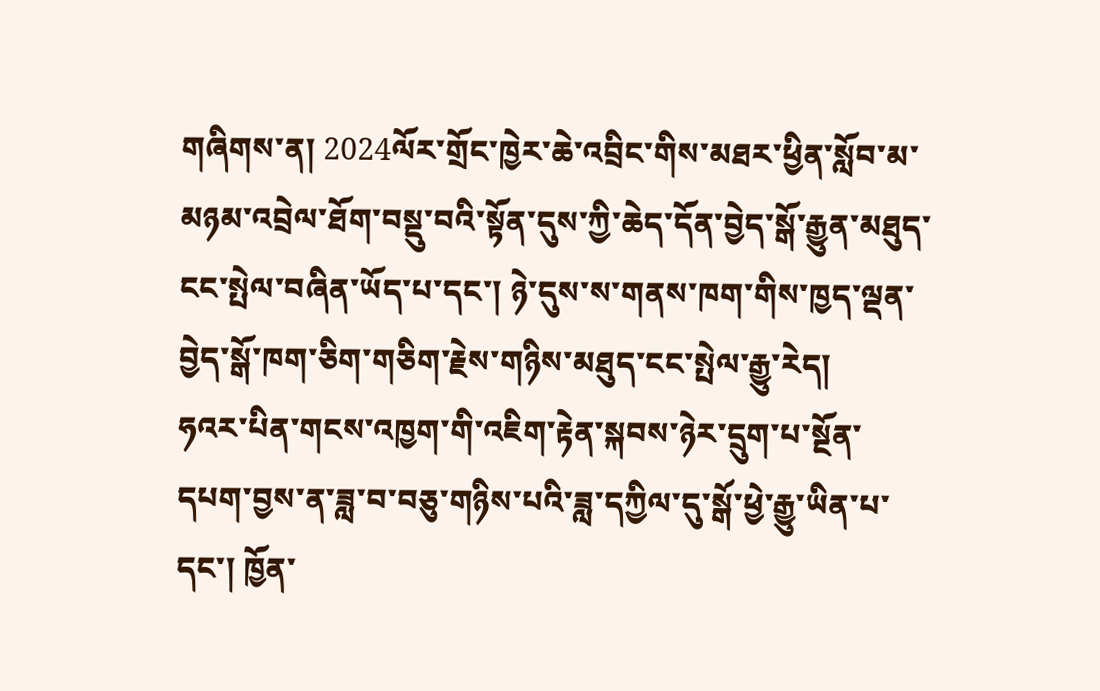གཞིགས་ན། 2024ལོར་གྲོང་ཁྱེར་ཆེ་འབྲིང་གིས་མཐར་ཕྱིན་སློབ་མ་མཉམ་འབྲེལ་ཐོག་བསྡུ་བའི་སྟོན་དུས་ཀྱི་ཆེད་དོན་བྱེད་སྒོ་རྒྱུན་མཐུད་ངང་སྤེལ་བཞིན་ཡོད་པ་དང་། ཉེ་དུས་ས་གནས་ཁག་གིས་ཁྱད་ལྡན་བྱེད་སྒོ་ཁག་ཅིག་གཅིག་རྗེས་གཉིས་མཐུད་ངང་སྤེལ་རྒྱུ་རེད།
ཧའར་པིན་གངས་འཁྱག་གི་འཇིག་རྟེན་སྐབས་ཉེར་དྲུག་པ་སྔོན་དཔག་བྱས་ན་ཟླ་བ་བཅུ་གཉིས་པའི་ཟླ་དཀྱིལ་དུ་སྒོ་ཕྱེ་རྒྱུ་ཡིན་པ་དང་། ཁྱོན་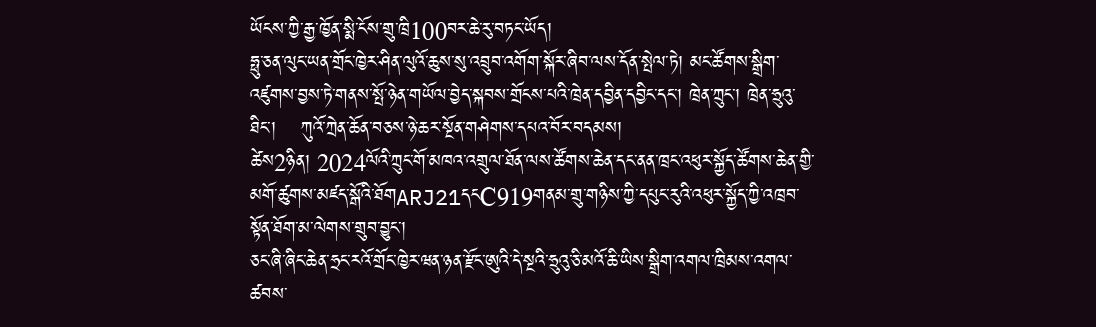ཡོངས་ཀྱི་རྒྱ་ཁྱོན་སྨི་ངོས་གྲུ་ཁྲི100བར་ཆེ་རུ་བཏང་ཡོད།
ཧྥུ་ཅན་ལུང་ཡན་གྲོང་ཁྱེར་ཤིན་ལུའོ་ཆུས་སུ་འབྲུབ་འགོག་སྐོར་ཞིབ་ལས་དོན་སྤེལ་ཏེ། མང་ཚོགས་སྒྲིག་འཛུགས་བྱས་ཏེ་གནས་སྤོ་ཉེན་གཡོལ་བྱེད་སྐབས་གྲོངས་པའི་ཁྲེན་དབྱིན་དབྱིང་དང་། ཁྲེན་ཀྲུང་། ཁྲེན་ཧྲུའུ་ཐིང་།    ཀུའོ་ཀྲེན་ཆོན་བཅས་ཉེ་ཆར་སྔོན་གཤེགས་དཔའ་བོར་བདམས།
ཚེས2ཉིན། 2024ལོའི་ཀྲུང་གོ་མཁའ་འགྲུལ་ཐོན་ལས་ཚོགས་ཆེན་དང་ནན་ཁྲང་འཕུར་སྐྱོད་ཚོགས་ཆེན་གྱི་མགོ་ཚུགས་མཛད་སྒོའི་ཐོགARJ21དངC919གནམ་གྲུ་གཉིས་ཀྱི་དཔུང་རུའི་འཕུར་སྐྱོད་ཀྱི་འཁྲབ་སྟོན་ཐོག་མ་ལེགས་གྲུབ་བྱུང་།
ཅང་ཞི་ཞིང་ཆེན་ཧྲང་རའོ་གྲོང་ཁྱེར་ཝན་ཉན་རྫོང་ཨུའི་དེ་སྔའི་ཧྲུའུ་ཅི་མའོ་ཆི་ཡིས་སྒྲིག་འགལ་ཁྲིམས་འགལ་ཚབས་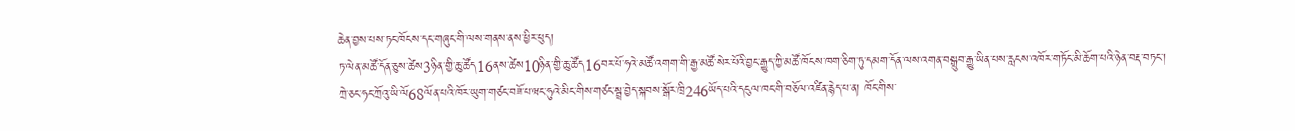ཆེན་བྱས་པས་ཏང་ཁོངས་དང་གཞུང་གི་ལས་གནས་ནས་ཕྱིར་ཕུད།
ཏ་ལེན་མཚོ་དོན་ཅུས་ཚེས3ཉིན་གྱི་ཆུ་ཚོད16ནས་ཚེས10ཉིན་གྱི་ཆུ་ཚོད16བར་པོ་ཧའེ་མཚོ་འགག་གི་རྒྱ་མཚོ་སེར་པོའི་བྱང་རྒྱུད་ཀྱི་མཚོ་ཁོངས་ཁག་ཅིག་ཏུ་དམག་དོན་ལས་འགན་བསྒྲུབ་རྒྱུ་ཡིན་པས་རླངས་འཁོར་གཏོང་མི་ཆོག་པའི་ཉེན་བརྡ་བཏང་།
ཀྲེ་ཅང་ཧང་ཀྲོའུ་ཡི་ལོ68ལོན་པའི་ཁོར་ཡུག་གཙང་བཟོ་པ་ཝང་ཧུའེ་མིང་གིས་གཙང་སྦྲ་བྱེད་སྐབས་སྒོར་ཁྲི246ཡོད་པའི་དངུལ་ཁང་གི་བཅོལ་འཛིན་རྙེད་པ་ན། ཁོང་གིས་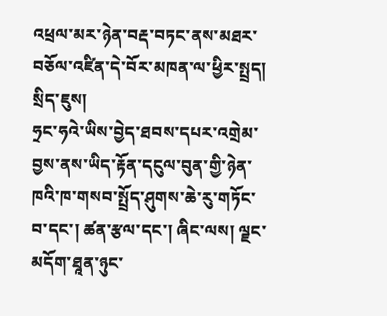འཕྲལ་མར་ཉེན་བརྡ་བཏང་ནས་མཐར་བཅོལ་འཛིན་དེ་བོར་མཁན་ལ་ཕྱིར་སྤྲད།
སྲིད་ཇུས།
ཧྲང་ཧའེ་ཡིས་བྱེད་ཐབས་དཔར་འགྲེམ་བྱས་ནས་ཡིད་རྟོན་དངུལ་བུན་གྱི་ཉེན་ཁའི་ཁ་གསབ་སྤྲོད་ཤུགས་ཆེ་རུ་གཏོང་བ་དང་། ཚན་རྩལ་དང་། ཞིང་ལས། ལྗང་མདོག་ཐཱན་ཉུང་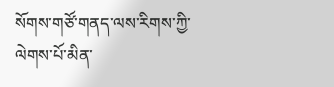སོགས་གཙོ་གནད་ལས་རིགས་ཀྱི་ལེགས་པོ་མིན་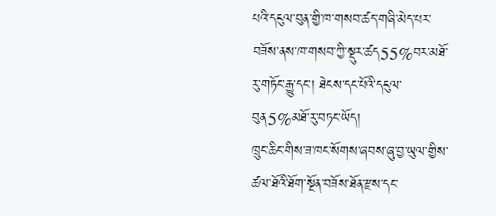པའི་དངུལ་བུན་གྱི་ཁ་གསབ་ཚད་གཞི་མེད་པར་བཟོས་ནས་ཁ་གསབ་ཀྱི་སྡུར་ཚད55%བར་མཐོ་རུ་གཏོང་རྒྱུ་དང་། ཐེངས་དང་པོའི་དངུལ་བུན5%མཐོ་རུ་བཏང་ཡོད།
ཁྲུང་ཆིང་གིས་ཟ་ཁང་སོགས་ཞབས་ཞུ་བྱ་ཡུལ་གྱིས་ཚལ་ཐོའི་ཐོག་སྔོན་བཟོས་ཐོན་རྫས་དང་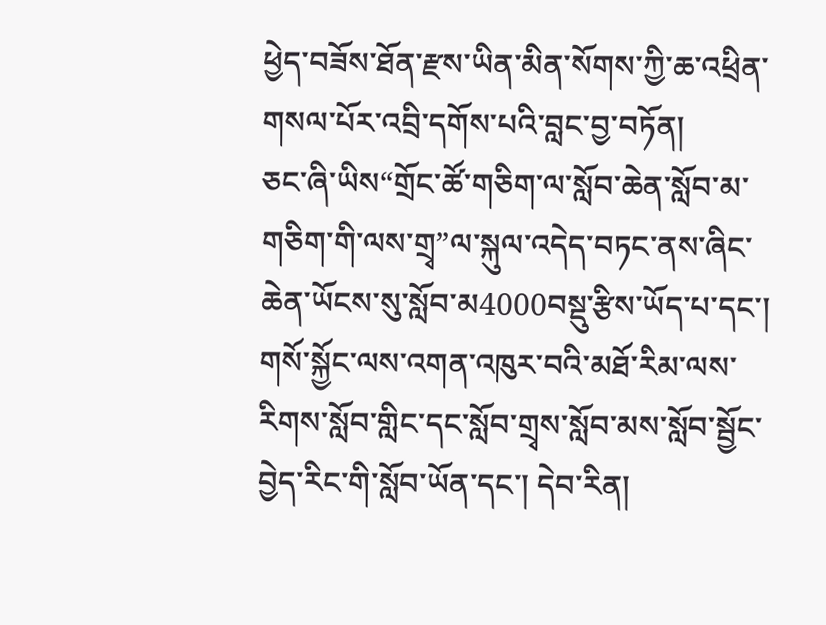ཕྱེད་བཟོས་ཐོན་རྫས་ཡིན་མིན་སོགས་ཀྱི་ཆ་འཕྲིན་གསལ་པོར་འབྲི་དགོས་པའི་བླང་བྱ་བཏོན།
ཅང་ཞི་ཡིས“གྲོང་ཚོ་གཅིག་ལ་སློབ་ཆེན་སློབ་མ་གཅིག་གི་ལས་གྲྭ”ལ་སྐུལ་འདེད་བཏང་ནས་ཞིང་ཆེན་ཡོངས་སུ་སློབ་མ4000བསྡུ་རྩིས་ཡོད་པ་དང་། གསོ་སྐྱོང་ལས་འགན་འཁུར་བའི་མཐོ་རིམ་ལས་རིགས་སློབ་གླིང་དང་སློབ་གྲྭས་སློབ་མས་སློབ་སྦྱོང་བྱེད་རིང་གི་སློབ་ཡོན་དང་། དེབ་རིན།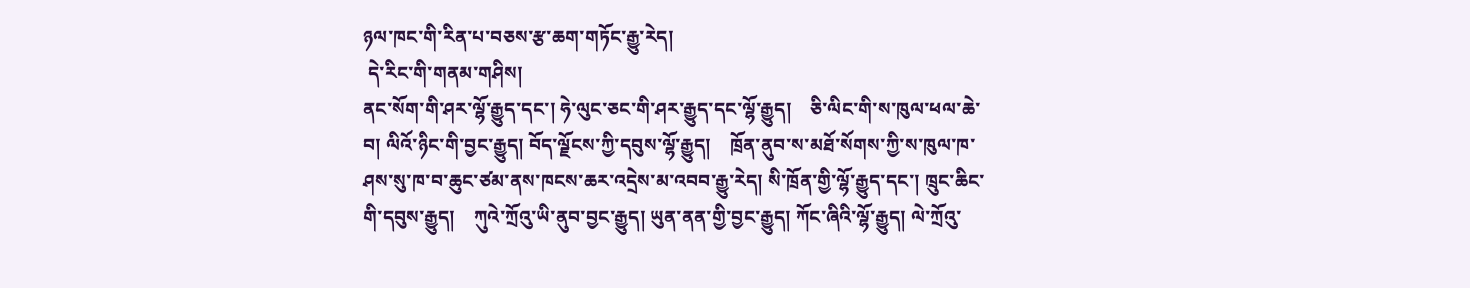ཉལ་ཁང་གི་རིན་པ་བཅས་རྩ་ཆག་གཏོང་རྒྱུ་རེད།
 དེ་རིང་གི་གནམ་གཤིས།
ནང་སོག་གི་ཤར་ལྷོ་རྒྱུད་དང་། ཧེ་ལུང་ཅང་གི་ཤར་རྒྱུད་དང་ལྷོ་རྒྱུད།    ཅི་ལིང་གི་ས་ཁུལ་ཕལ་ཆེ་བ། ལིའོ་ཉིང་གི་བྱང་རྒྱུད། བོད་ལྗོངས་ཀྱི་དབུས་ལྷོ་རྒྱུད།    ཁྲོན་ནུབ་ས་མཐོ་སོགས་ཀྱི་ས་ཁུལ་ཁ་ཤས་སུ་ཁ་བ་ཆུང་ཙམ་ནས་ཁངས་ཆར་འདྲེས་མ་འབབ་རྒྱུ་རེད། སི་ཁྲོན་གྱི་ལྷོ་རྒྱུད་དང་། ཁྲུང་ཆིང་གི་དབུས་རྒྱུད།    ཀུའེ་ཀྲོའུ་ཡི་ནུབ་བྱང་རྒྱུད། ཡུན་ནན་གྱི་བྱང་རྒྱུད། ཀོང་ཞིའི་ལྷོ་རྒྱུད། ལེ་ཀྲོའུ་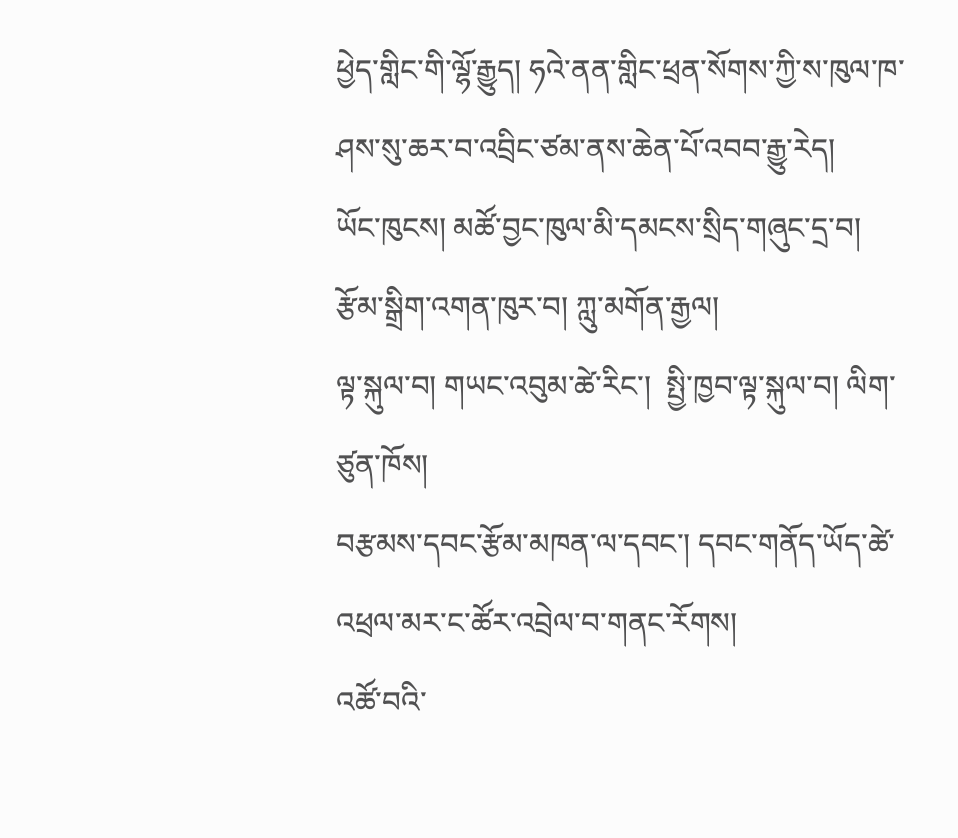ཕྱེད་གླིང་གི་ལྷོ་རྒྱུད། ཧའེ་ནན་གླིང་ཕྲན་སོགས་ཀྱི་ས་ཁུལ་ཁ་ཤས་སུ་ཆར་བ་འབྲིང་ཙམ་ནས་ཆེན་པོ་འབབ་རྒྱུ་རེད།
ཡོང་ཁུངས། མཚོ་བྱང་ཁུལ་མི་དམངས་སྲིད་གཞུང་དྲ་བ།
རྩོམ་སྒྲིག་འགན་ཁུར་བ། ཀླུ་མགོན་རྒྱལ།
ལྟ་སྐུལ་བ། གཡང་འབུམ་ཚེ་རིང་།  སྤྱི་ཁྱབ་ལྟ་སྐུལ་བ། ལིག་ཙུན་ཁོས།
བརྩམས་དབང་རྩོམ་མཁན་ལ་དབང་། དབང་གནོད་ཡོད་ཚེ་འཕྲལ་མར་ང་ཚོར་འབྲེལ་བ་གནང་རོགས།
འཚོ་བའི་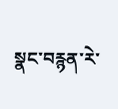སྣང་བརྙན་རེ་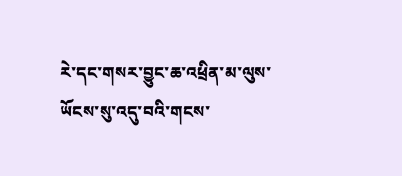རེ་དང་གསར་བྱུང་ཆ་འཕྲིན་མ་ལུས་ཡོངས་སུ་འདུ་བའི་གངས་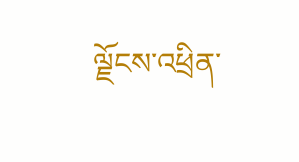ལྗོངས་འཕྲིན་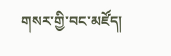གསར་གྱི་བང་མཛོད།